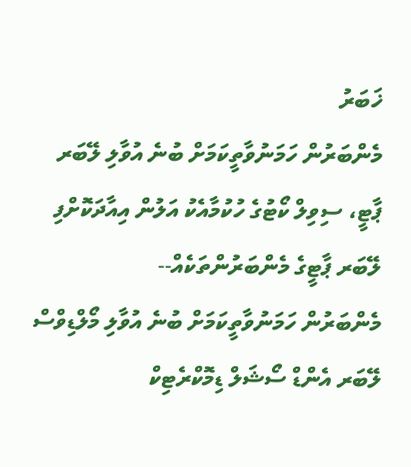ޚަބަރު
މެންބަރުން ހަމަނުވާތީކަމަށް ބުނެ އުވާލި ލޭބަރ ޕާޓީ، ސިވިލް ކޯޓުގެ ހުކުމާއެކު އަލުން އިއާދަކޮށްފި
ލޭބަރ ޕާޓީގެ މެންބަރުންތަކެއް--
މެންބަރުން ހަމަނުވާތީކަމަށް ބުނެ އުވާލި މޯލްޑިވްސް ލޭބަރ އެންޑް ސޯޝަލް ޑިމޮކްރެޓިކް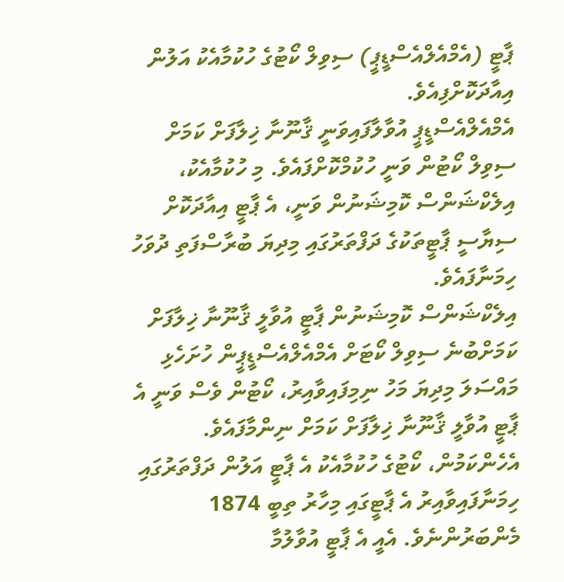ޕާޓީ (އެމްއެލްއެސްޑީޕީ) ސިވިލް ކޯޓުގެ ހުކުމާއެކު އަލުން އިއާދަކޮށްފިއެވެ.
އެމްއެލްއެސްޑީޕީ އުވާލާފައިވަނީ ޤާނޫނާ ޚިލާފަށް ކަމަށް ސިވިލް ކޯޓުން ވަނީ ހުކުމްކޮށްފައެވެ. މި ހުކުމާއެކު، އިލެކްޝަންސް ކޮމިޝަނުން ވަނީ، އެ ޕާޓީ އިއާދަކޮށް ސިޔާސީ ޕާޓީތަކުގެ ދަފްތަރުގައި މިދިޔަ ބުރާސްފަތި ދުވަހު ހިމަނާފައެވެ.
އިލެކްޝަންސް ކޮމިޝަނުން ޕާޓީ އުވާލީ ޤާނޫނާ ޚިލާފަށް ކަމަށްބުނެ ސިވިލް ކޯޓަށް އެމްއެލްއެސްޑީޕީން ހުށަހެޅި މައްސަލަ މިދިޔަ މަހު ނިމިފައިވާއިރު، ކޯޓުން ވެސް ވަނީ އެ ޕާޓީ އުވާލީ ޤާނޫނާ ޚިލާފަށް ކަމަށް ނިންމާފައެވެ. އެހެންކަމުން، ކޯޓުގެ ހުކުމާއެކު އެ ޕާޓީ އަލުން ދަފްތަރުގައި ހިމަނާފައިވާއިރު އެ ޕާޓީގައި މިހާރު ތިބީ 1874 މެންބަރުންނެވެ. އެއީ އެ ޕާޓީ އުވާލުމާ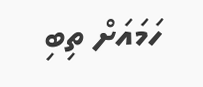ހަމައަށް ތިބި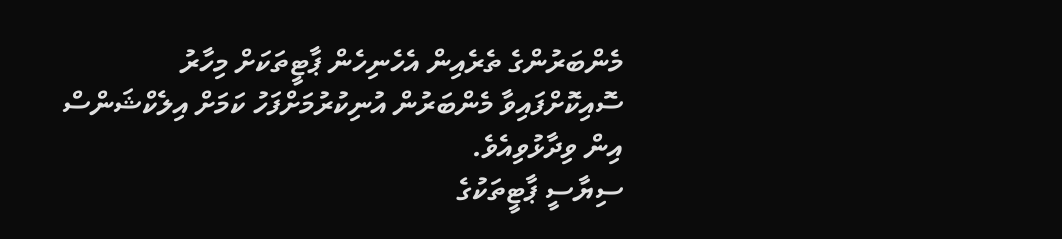މެންބަރުންގެ ތެރެއިން އެހެނިހެން ޕާޓީތަކަށް މިހާރު ސޮއިކޮށްފައިވާ މެންބަރުން އުނިކުރުމަށްފަހު ކަމަށް އިލެކްޝަންސް އިން ވިދާޅުވިއެވެ.
ސިޔާސީ ޕާޓީތަކުގެ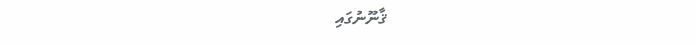ޤާނޫނުގައި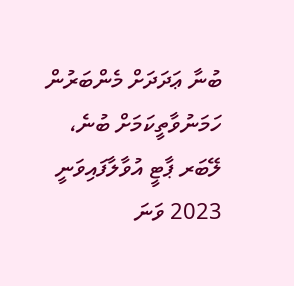ބުނާ ޢަދަދަށް މެންބަރުން ހަމަނުވާތީކަމަށް ބުނެ، ލޭބަރ ޕާޓީ އުވާލާފައިވަނީ 2023 ވަނަ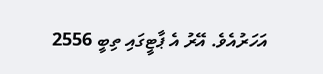އަހަރުއެވެ. އޭރު އެ ޕާޓީގައި ތިބީ 2556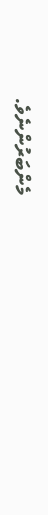މެންބަރުންނެވެ.